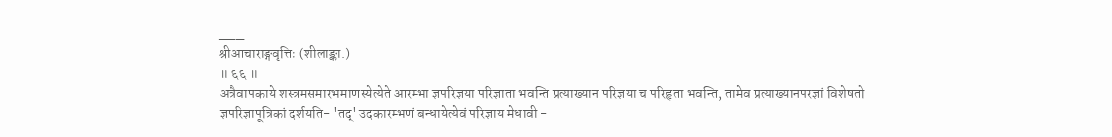___
श्रीआचाराङ्गवृत्तिः (शीलाङ्का.)
॥ ६६ ॥
अत्रैवापकाये शस्त्रमसमारभमाणस्येत्येते आरम्भा ज्ञपरिज्ञया परिज्ञाता भवन्ति प्रत्याख्यान परिज्ञया च परिहृता भवन्ति, तामेव प्रत्याख्यानपरज्ञां विशेषतो ज्ञपरिज्ञापूत्रिकां दर्शयति- 'तद्' उदकारम्भणं बन्धायेत्येवं परिज्ञाय मेधावी -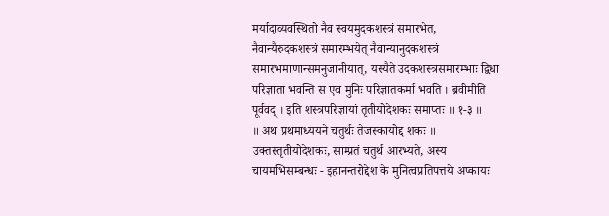मर्यादाव्यवस्थितो नैव स्वयमुदकशस्त्रं समारभेत, नैवान्यैरुदकशस्त्रं समारम्भयेत् नैवान्यानुदकशस्त्रं समारभमाणान्समनुजानीयात्, यस्यैते उदकशस्त्रसमारम्भाः द्विधा परिज्ञाता भवन्ति स एव मुनिः परिज्ञातकर्मा भवति । ब्रवीमीति पूर्ववद् । इति शस्त्रपरिज्ञायां तृतीयोदेशकः समाप्तः ॥ १-३ ॥
॥ अथ प्रथमाध्ययने चतुर्थः तेजस्कायोद्द शकः ॥
उक्तस्तृतीयोदेशकः, साम्प्रतं चतुर्थ आरभ्यते, अस्य चायमभिसम्बन्धः - इहानन्तरोद्देश के मुनित्वप्रतिपत्तये अप्कायः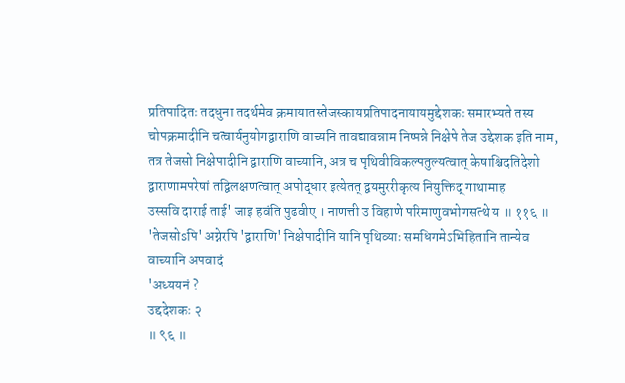प्रतिपादितः तदधुना तदर्थमेव क्रमायातस्तेजस्कायप्रतिपादनायायमुद्देशकः समारभ्यते तस्य चोपक्रमादीनि चत्वार्यनुयोगद्वाराणि वाच्यनि तावद्यावन्नाम निष्पन्ने निक्षेपे तेज उद्देशक इति नाम, तत्र तेजसो निक्षेपादीनि द्वाराणि वाच्यानि, अत्र च पृथिवीविकल्पतुल्यत्वात् केषाश्चिदतिदेशो द्वाराणामपरेषां तद्विलक्षणत्वात् अपोद्धार इत्येतत् द्वयमुररीकृत्य नियुक्तिद् गाथामाह
उस्सवि दाराई ताई' जाइ हवंति पुढवीए । नाणत्ती उ विहाणे परिमाणुवभोगसत्थे य ॥ ११६ ॥ 'तेजसोsपि' अग्नेरपि 'द्वाराणि' निक्षेपादीनि यानि पृथिव्याः समधिगमेऽभिहितानि तान्येव वाच्यानि अपवादं
'अध्ययनं ?
उद्ददेशकः २
॥ ९६ ॥